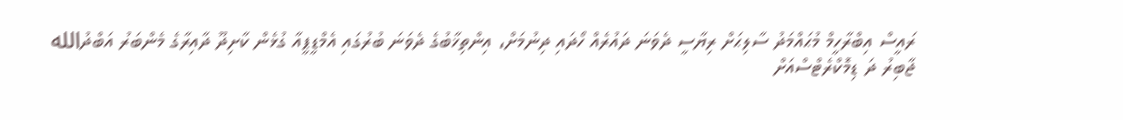ރައީސް އިބްރާހީމް މުޙައްމަދު ސާލިޙަށް ރިޔާސީ ދެވަނަ ދައުރެއް ހޯދައި ދިނުމަށް، އިންތިޚާބުގެ ދެވަނަ ބުރުގައި އެމްޑީޕީއާ ގުޅެން ކާށިދޫ ދާއިރާގެ މެންބަރު އަބްދުالله ޖާބިރު ދަ ޑިމޮކްރެޓްސްއަށް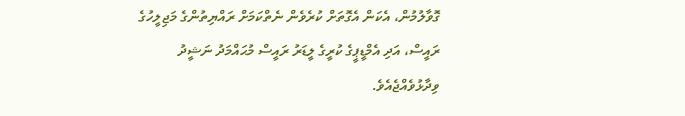ގޮވާލުމުން، އެކަން އެގޮތަށް ކުރެވެން ނެތްކަމަށް ރައްޔިތުންގެ މަޖިލީހުގެ ރައީސް، އަދި އެމްޑީޕީގެ ކުރީގެ ލީޑަރު ރައީސް މުޙައްމަދު ނަޝީދު ވިދާޅުވެއްޖެއެވެ.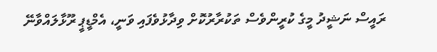ރައީސް ނަޝީދު މީގެ ކުރީންވެސް ތަކުރާރުކޮށް ވިދާޅުވެފައި ވަނީ، އެމްޑީޕީ ރޫޅާލައްވާނޭ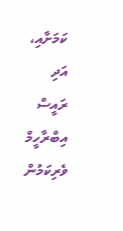ކަމަށާއި، އަދި ރައީސް އިބްރާހީމް ވެރިކަމުން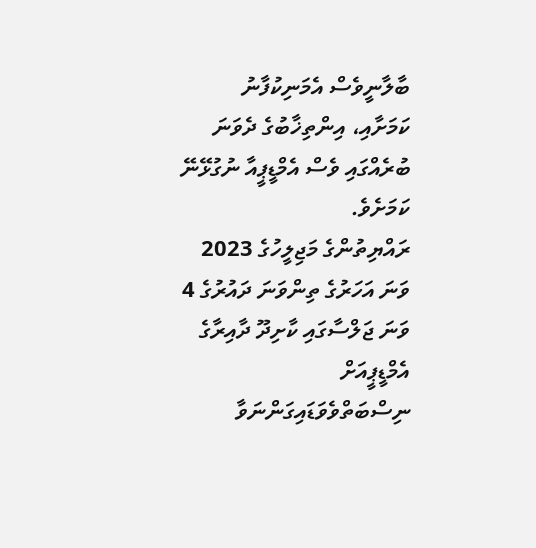ބާލާނީވެސް އެމަނިކުފާނު ކަމަށާއި، އިންތިޚާބުގެ ދެވަނަ ބުރެއްގައި ވެސް އެމްޑީޕީއާ ނުގުޅޭނޭ ކަމަށެވެ.
ރައްޔިތުންގެ މަޖިލީހުގެ 2023 ވަނަ އަހަރުގެ ތިންވަނަ ދައުރުގެ 4 ވަނަ ޖަލްސާގައި ކާށިދޫ ދާއިރާގެ އެމްޑީޕީއަށް ނިސްބަތްވެވަޑައިގަންނަވާ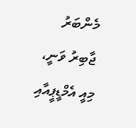މެންބަރު ޖާބިރު ވަނީ، މިއީ އެމްޑީޕީއާއި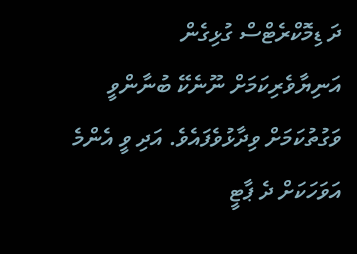ދަ ޑިމޮކްރެޓްސް ގުޅިގެން އަނިޔާވެރިކަމަށް ނޫނެކޭ ބުނާންވީ ވަގުތުކަމަށް ވިދާޅުވެފައެވެ. އަދި ވީ އެންމެ އަވަހަކަށް ދެ ޕާޓީ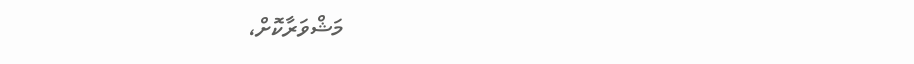މަޝްވަރާކޮށް،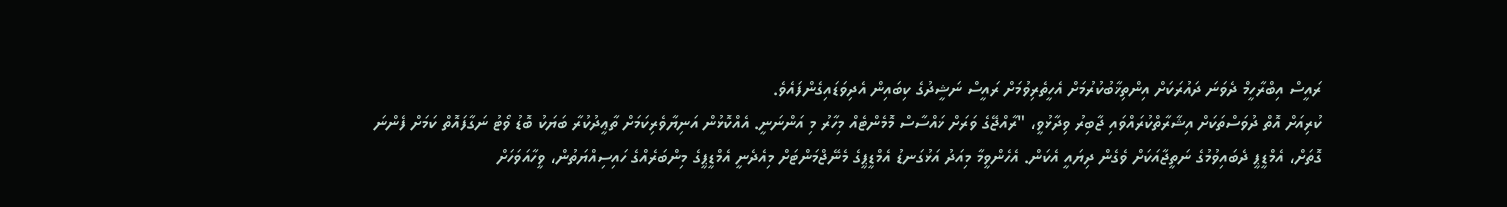ރައީސް އިބްރާހީމް ދެވަނަ ދައުރަކަށް އިންތިޚާބުކުރުމަށް އެހީތެރިވުމަށް ރައީސް ނަޝީދުގެ ކިބައިން އެދިވަޑައިގެންފައެވެ.
ކުރިއަށް އޮތް ދުވަސްތަކަށް އިޝާރާތްކުރައްވައި ޖާބިރު ވިދާޅުވީ، "ރާއްޖޭގެ ވަރަށް ޚައްސާސް މޮމެންޓެއް މިހާރު މި އަންނަނީ. އެއްކޮޅުން އަނިޔާވެރިކަމަށް ތާޢީދުކުރާ ބަޔަކު ބޮޑު ވޯޓު ނަގާފައޮތް ކަމަށް ފެންނަ ގޮތަށް، އެމްޑީޕީ ދެބައިވުމުގެ ނަތީޖާއަކަށް ވެގެން ދިޔައީ އެކަން. އެހެންވީމާ މިއަދު އަޅުގަނޑު އެމްޑީޕީގެ މެނޭޖްމަންޓަށް މިއެދެނީ އެމްޑީޕީގެ މިންބަރެއްގެ ހައިސިއްޔަތުން، ވީހާއަވަހަށް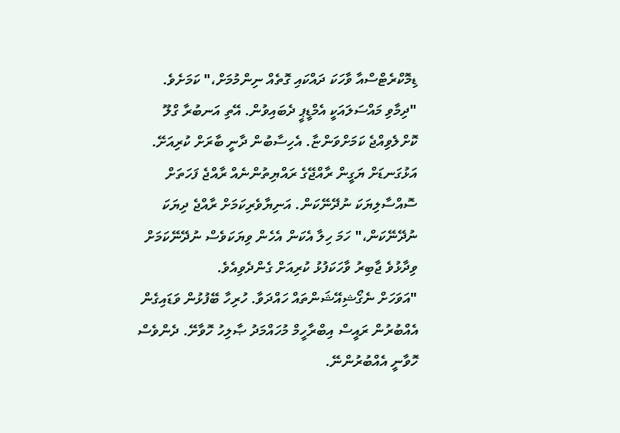ޑިމޮކްރެޓްސްއާ ވާހަކަ ދައްކައި ގޮތެއް ނިންމުމަށް،" ކަމަށެވެ.
"ދިމާވި މައްސަލައަކީ އެމްޑީޕީ ދެބައިވުން. އޭތި އަނބުރާ ގްލޫ ކޮށްލެވިއްޖެ ކަމަށްވަންޏާ. އެހިސާބުން ދާނީ ބާރަށް ކުރިއަށޭ. އަޅުގަނޑަށް ޔަގީން ރާއްޖޭގެ ރައްޔިތުންނެއް ރާއްޖެ ފަހަތަށް ސޮއްސާލިޔަކަ ނުދޭނޭކަން. އަނިޔާވެރިކަމަށް ރާއްޖެ ދިޔަކަ ނުދޭނޭކަން،" ހަމަ ހިލާ އެކަން އެހެން ވިޔަކަވެސް ނުދޭނޭކަމަށް ވިދާޅުވެ ޖާބިރު ވާހަކަފުޅު ކުރިއަށް ގެންދެވިއެވެ.
"އަވަހަށް ނެގޯޝިއޭޝަންތައް ހައްދަވާ. ހުރިހާ ބޭފުޅުން ވަޑައިގެން އެއްބުރުން ރައީސް އިބްރާހީމް މުހައްމަދު ޞާލިހު ހޮވާށޭ. ދެންވެސް ހޮވާނީ އެއްބުރުންނޭ.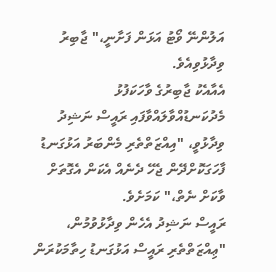އަލުންނޭ ވޯޓު އަޅަން ފަށާނީ،" ޖާބިރު ވިދާޅުވިއެވެ.
އެއާއެކު ޖާބިރުގެ ވާހަކަފުޅު މެދުކަނޑުއްވާލައްވާފައި ރައީސް ނަޝިދު ވިދާޅުވީ، "އިއްޒަތްތެރި މެންބަރު އަޅުގަނޑު ފާހަގަކޮށްދޭން ޖެހޭ ދެނެއް އެކަން އެގޮތަށް ވާކަށް ނެތް،" ކަމަށެވެ.
ރައީސް ނަޝިދު އެހެން ވިދާޅުވުމުން، "ޢިއްޒަތްތެރި ރައީސް އަޅުގަނޑު ހިތާމަކުރަން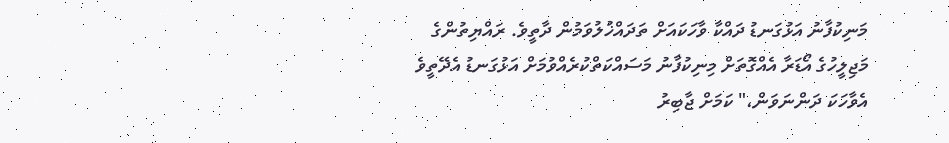މަނިކުފާނު އަޅުގަނޑު ދައްކާ ވާހަކައަށް ތަދައްޚުލުވަމުން ދާތީވެ. ރައްޔިތުންގެ މަޖިލީހުގެ އޯޑަރާ އެއްގޮތަށް މިނިކުފާނު މަސައްކަތްކުރެއްވުމަށް އަޅުގަނޑު އެދޭތީވެ އެވާހަކަ ދަންނަވަން،" ކަމަށް ޖާބިރު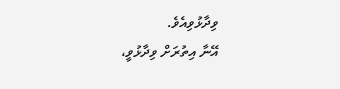ވިދާޅުވިއެވެ.
އޭނާ އިތުރަށް ވިދާޅުވީ،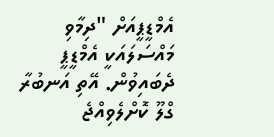އެމްޑީޕީއަށް "ދިމާވި މައްސަލައަކީ އެމްޑީޕީ ދެބައިވުން. އޭތި އަނބުރާ ގްލޫ ކޮށްލެވިއްޖެ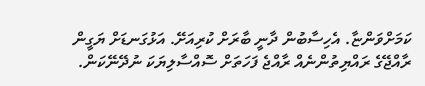ކަމަށްވަންޏާ. އެހިސާބުން ދާނީ ބާރަށް ކުރިއަށޭ. އަޅުގަނޑަށް ޔަގީން ރާއްޖޭގެ ރައްޔިތުންނެއް ރާއްޖެ ފަހަތަށް ސޮއްސާލިޔަކަ ނުދޭނޭކަން.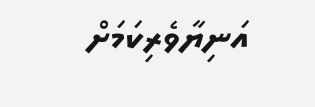އަނިޔާވެރިކަމަށް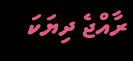ރާއްޖެ ދިޔަކަ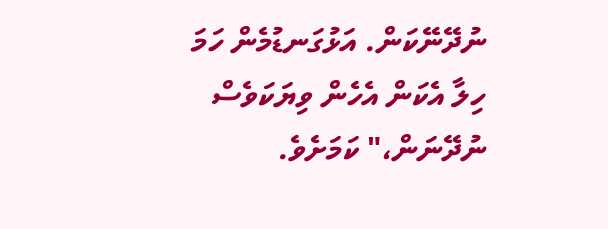ނުދޭނޭކަން. އަޅުގަނޑުމެން ހަމަ ހިލާ އެކަން އެހެން ވިޔަކަވެސް ނުދޭނަން،" ކަމަށެވެ.